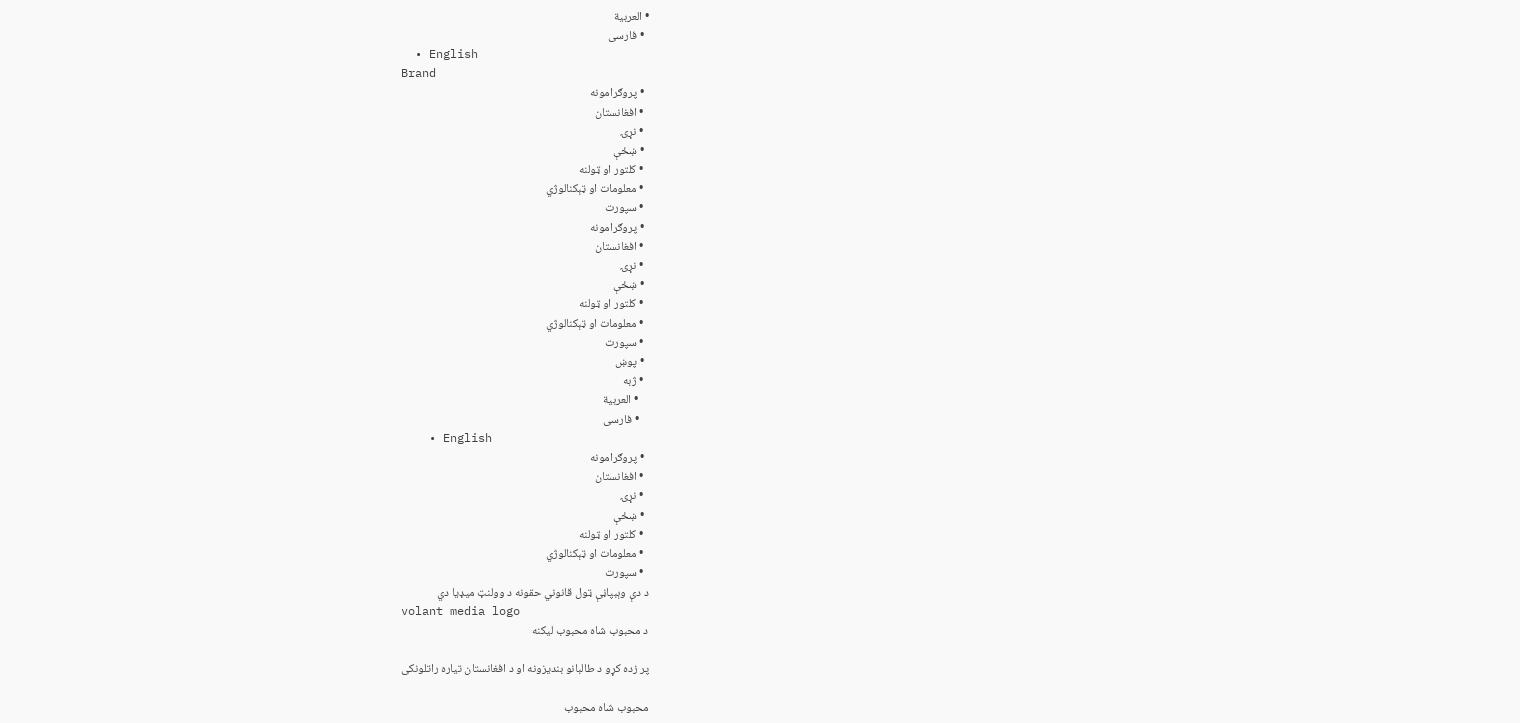• العربية
  • فارسی
  • English
Brand
  • پروګرامونه
  • افغانستان
  • نړۍ
  • ښځې
  • کلتور او ټولنه
  • معلومات او ټېکنالوژي
  • سپورت
  • پروګرامونه
  • افغانستان
  • نړۍ
  • ښځې
  • کلتور او ټولنه
  • معلومات او ټېکنالوژي
  • سپورت
  • پوښ
  • ژبه
    • العربية
    • فارسی
    • English
  • پروګرامونه
  • افغانستان
  • نړۍ
  • ښځې
  • کلتور او ټولنه
  • معلومات او ټېکنالوژي
  • سپورت
د دې وېبپاڼې ټول قانوني حقونه د وولنټ میډیا دي
volant media logo
د محبوب شاه محبوب لیکنه

پر زده کړو د طالبانو بندیزونه او د افغانستان تیاره راتلونکی

محبوب‌ شاه محبوب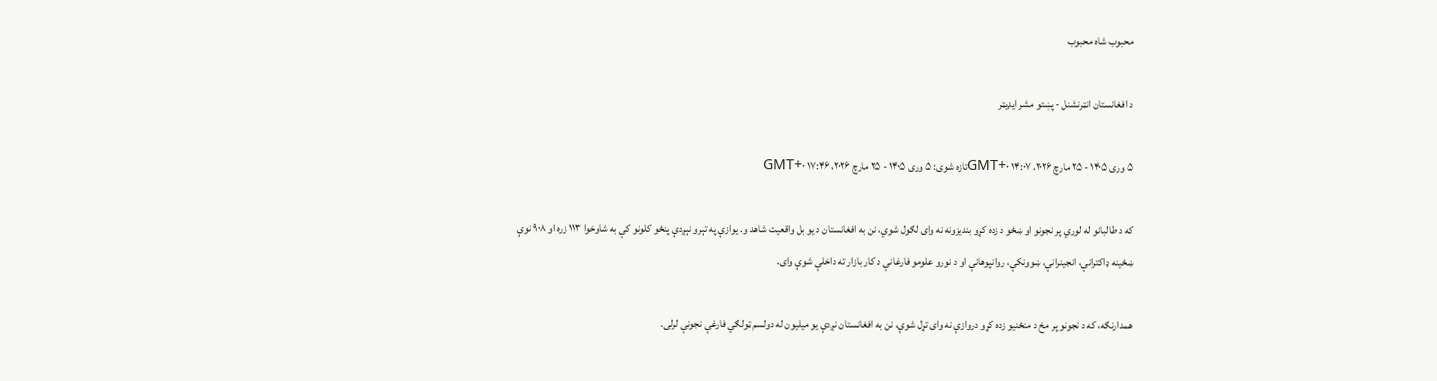محبوب‌ شاه محبوب

د افغانستان انټرنشنل - پښتو مشر ایډیټر

۵ وری ۱۴۰۵ - ۲۵ مارچ ۲۰۲۶، ۱۴:۰۷ GMT+۰تازه شوی: ۵ وری ۱۴۰۵ - ۲۵ مارچ ۲۰۲۶، ۱۷:۴۶ GMT+۰

که د طالبانو له لوري پر نجونو او ښځو د زده کړو بندیزونه نه وای لګول شوي، نن به افغانستان د یو بل واقعیت شاهد و. یوازې په تېرو نېږدې پنځو کلونو کې به شاوخوا ۱۱۳ زره او ۹۰۸ نوې ښځینه ډاکترانې، انجینرانې، ښوونکې، روانپوهانې او د نورو علومو فارغانې د کار بازار ته داخلې شوې وای.

همدارنګه، که د نجونو پر مخ د منځنیو زده کړو دروازې نه وای تړل شوې، نن به افغانستان نږدې یو میلیون له دولسم ټولګي فارغې نجونې لرلی.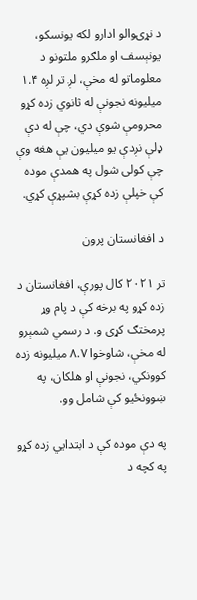د نړۍوالو ادارو لکه یونسکو، یونېسف او ملګرو ملتونو د معلوماتو له مخې، لږ تر لږه ۱.۴ میلیونه نجونې له ثانوي زده کړو محرومې شوې دي، چې له دې ډلې نږدې یو میلیون یې هغه وې چې کولی شول په همدې موده کې خپلې زده کړې بشپړې کړي.

د افغانستان پرون

تر ۲۰۲۱ کال پورې، افغانستان د زده کړو په برخه کې د پام وړ پرمختګ کړی و. د رسمي شمېرو له مخې، شاوخوا ۸.۷ میلیونه زده کوونکي، نجونې او هلکان، په ښوونځیو کې شامل وو.

په دې موده کې د ابتدايي زده کړو په کچه د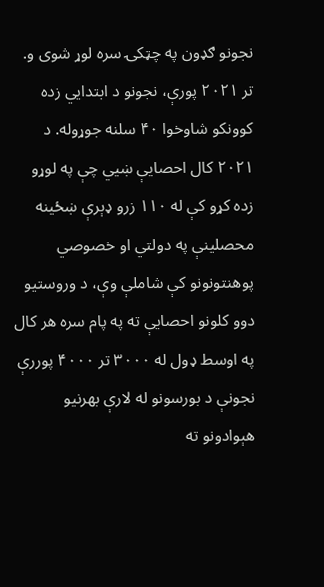نجونو ګډون په چټکۍ سره لوړ شوی و. تر ۲۰۲۱ پورې، نجونو د ابتدايي زده کوونکو شاوخوا ۴۰ سلنه جوړوله. د ۲۰۲۱ کال احصایې ښيي چې په لوړو زده کړو کې له ۱۱۰ زرو ډېرې ښځینه محصلینې په دولتي او خصوصي پوهنتونونو کې شاملې وې، د وروستیو دوو کلونو احصایې ته په پام سره هر کال په اوسط ډول له ۳۰۰۰ تر ۴۰۰۰ پوررې نجونې د بورسونو له لارې بهرنیو هېوادونو ته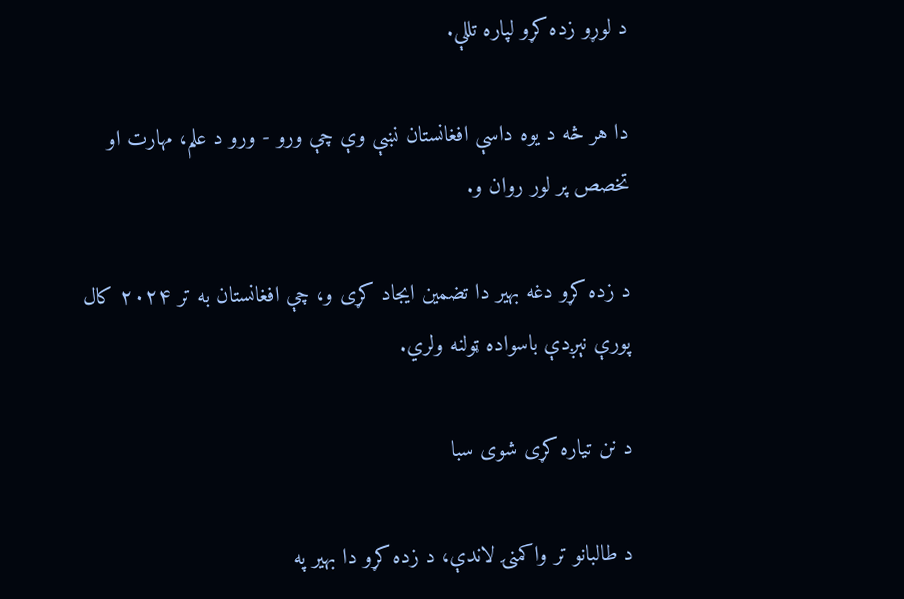د لوړو زده کړو لپاره تللې.

دا هر څه د یوه داسې افغانستان نښې وې چې ورو - ورو د علم، مهارت او تخصص پر لور روان و.

د زده کړو دغه بهیر دا تضمین ایجاد کړی و، چې افغانستان به تر ۲۰۲۴ کال پورې نېږدې باسواده ټولنه ولري.

د نن تیاره کړی شوی سبا

د طالبانو تر واکمنۍ لاندې، د زده کړو دا بهیر په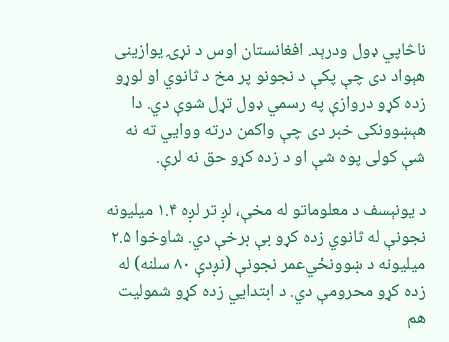ناڅاپي ډول ودرېد. افغانستان اوس د نړۍ یوازینی هېواد دی چې پکې د نجونو پر مخ د ثانوي او لوړو زده کړو دروازې په رسمي ډول تړل شوې دي. دا هېښوونکی خبر دی چې واکمن درته ووايي ته نه شې کولی پوه شې او د زده کړو حق نه لرې.

د یونېسف د معلوماتو له مخې، لږ تر لږه ۱.۴ میلیونه نجونې له ثانوي زده کړو بې برخې دي. شاوخوا ۲.۵ میلیونه د ښوونځي‌عمر نجونې (نږدې ۸۰ سلنه) له زده کړو محرومې دي. د ابتدايي زده کړو شمولیت هم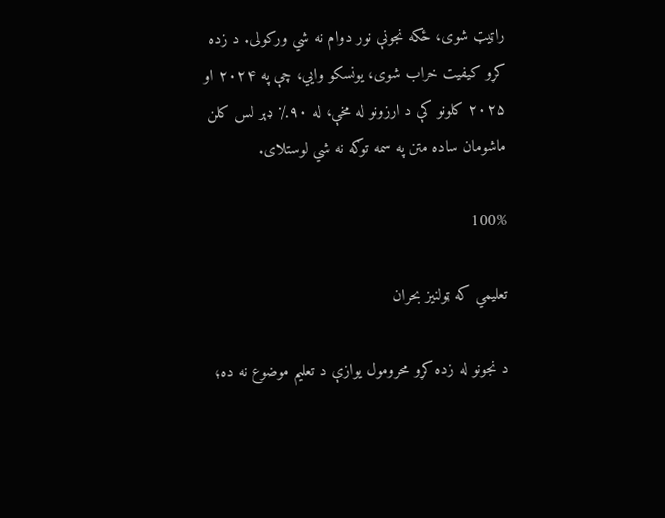راټیټ شوی، ځکه نجونې نور دوام نه شي ورکولی. د زده کړو کیفیت خراب شوی، یونسکو وایي، چې په ۲۰۲۴ او ۲۰۲۵ کلونو کې د ارزونو له مخې، له ۹۰٪ ډېر لس کلن ماشومان ساده متن په سمه توګه نه شي لوستلای.

100%

تعلیمي که ټولنیز بحران

د نجونو له زده کړو محرومول یوازې د تعلیم موضوع نه ده؛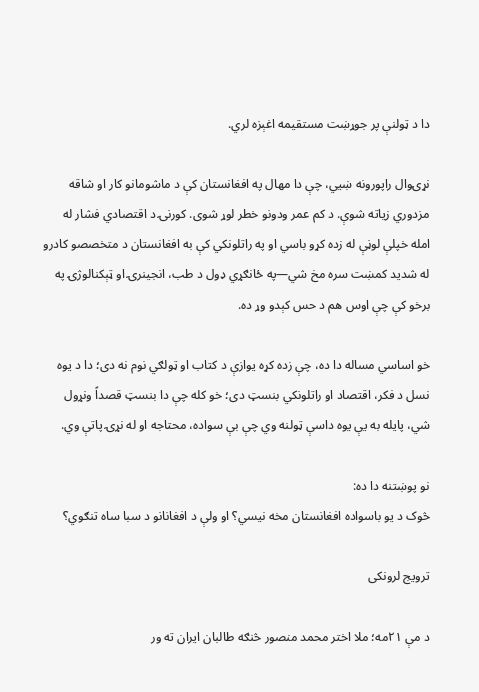دا د ټولنې پر جوړښت مستقیمه اغېزه لري.

نړۍوال راپورونه ښيي، چې دا مهال په افغانستان کې د ماشومانو کار او شاقه مزدوري زیاته شوې. د کم عمر ودونو خطر لوړ شوی. کورنۍ د اقتصادي فشار له امله خپلې لوڼې له زده کړو باسي او په راتلونکي کې به افغانستان د متخصصو کادرو له شدید کمښت سره مخ شي—په ځانګړي ډول د طب، انجینرۍ او ټېکنالوژۍ په برخو کې چې اوس هم د حس کېدو وړ ده.

خو اساسي مساله دا ده، چې زده کړه یوازې د کتاب او ټولګي نوم نه دی؛ دا د یوه نسل د فکر، اقتصاد او راتلونکي بنسټ دی؛ خو کله چې دا بنسټ قصداً ونړول شي، پایله به یې یوه داسې ټولنه وي چې بې سواده، محتاجه او له نړۍ پاتې وي.

نو پوښتنه دا ده:
څوک د یو باسواده افغانستان مخه نیسي؟ او ولې د افغانانو د سبا ساه تنګوي؟

ترویج لرونکی

د مې ۲۱مه؛ ملا اختر محمد منصور څنګه طالبان ایران ته ور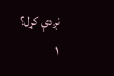نږدې کړل؟
۱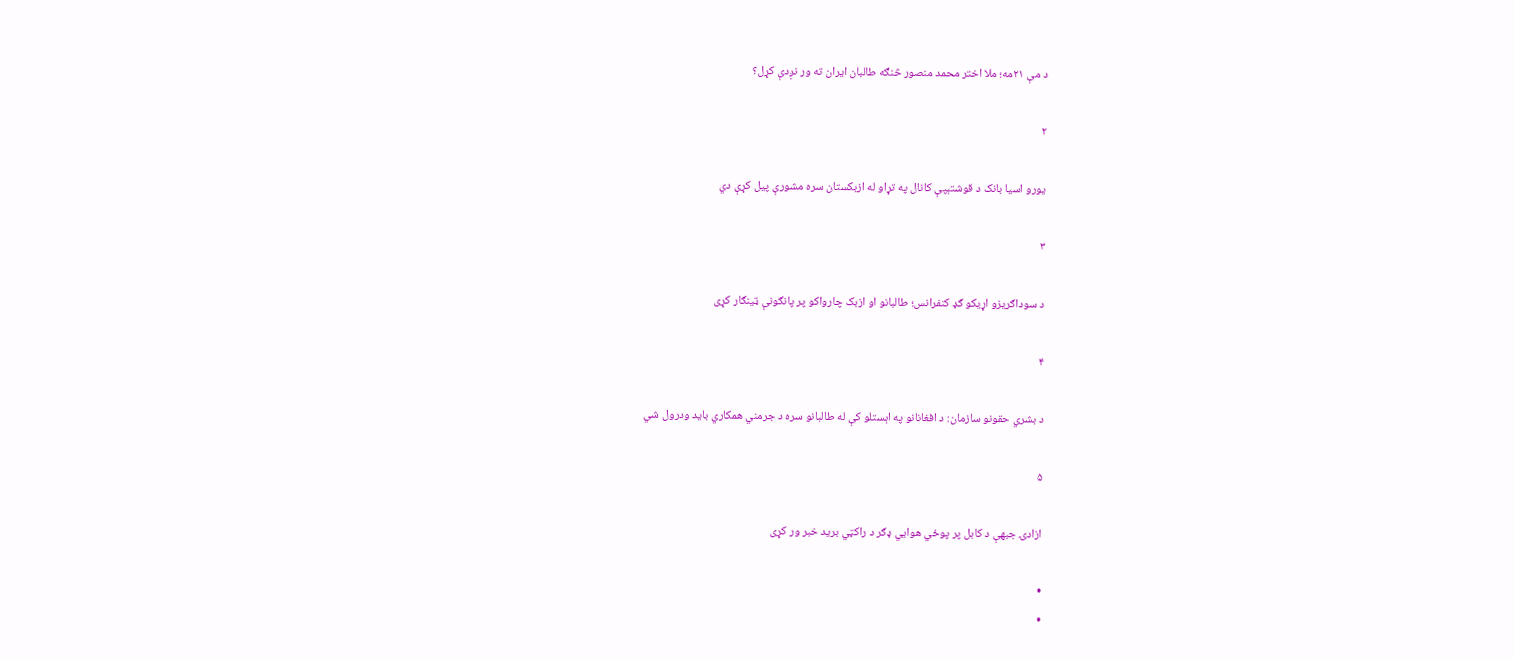د مې ۲۱مه؛ ملا اختر محمد منصور څنګه طالبان ایران ته ور نږدې کړل؟

۲

یورو اسیا بانک د قوشتېپې کانال په تړاو له ازبکستان سره مشورې پیل کړې دي

۳

د سوداګریزو اړیکو ګډ کنفرانس؛ طالبانو او ازبک چارواکو پر پانګونې ټینګار کړی

۴

د بشري حقونو سازمان: د افغانانو په اېستلو کې له طالبانو سره د جرمني همکاري باید ودرول شي

۵

ازادۍ جبهې د کابل پر پوځي هوايي ډګر د راکټي برید خبر ور کړی

•
•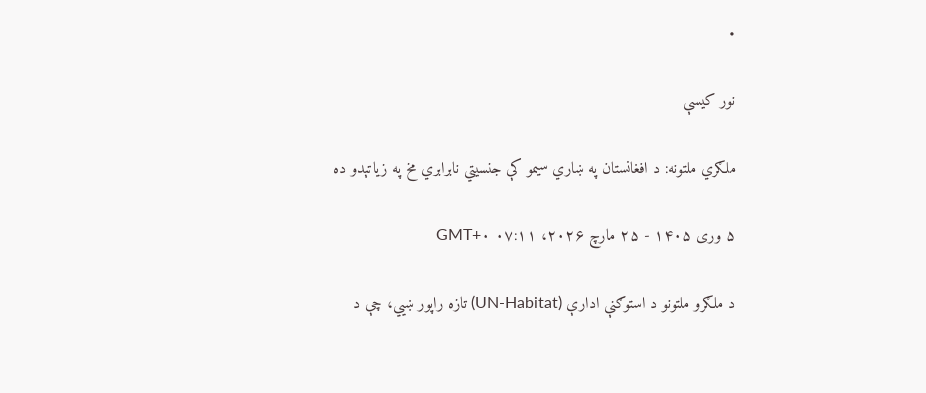•

نور کیسې

ملګري ملتونه: د افغانستان په ښاري سیمو کې جنسیتي نابرابري مخ په زیاتېدو ده

۵ وری ۱۴۰۵ - ۲۵ مارچ ۲۰۲۶، ۰۷:۱۱ GMT+۰

د ملګرو ملتونو د استوګنې ادارې (UN-Habitat) تازه راپور ښيي، چې د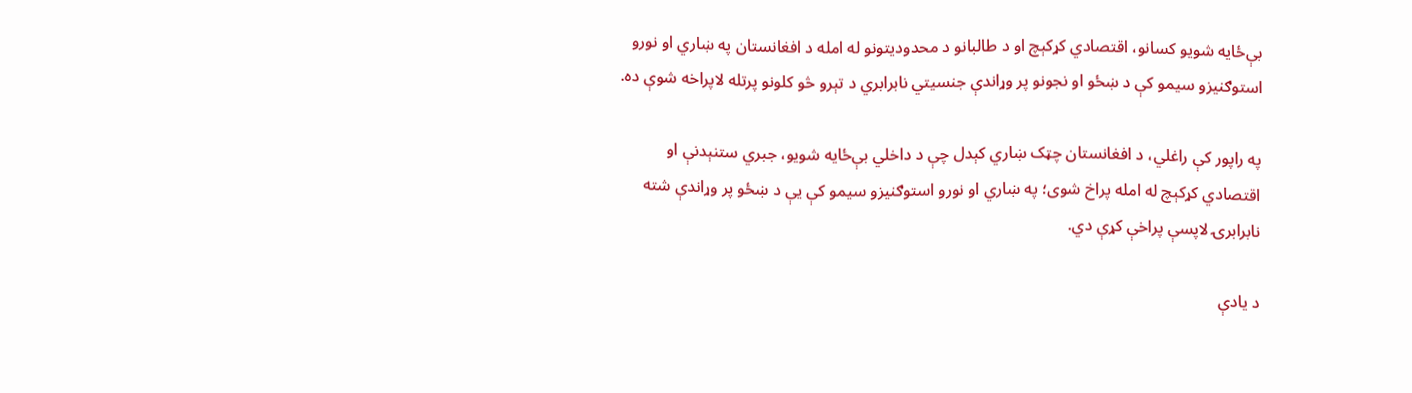بې‌ځایه شویو کسانو، اقتصادي کړکېچ او د طالبانو د محدودیتونو له امله د افغانستان په ښاري او نورو استوګنیزو سیمو کې د ښځو او نجونو پر وړاندې جنسیتي نابرابري د تېرو څو کلونو پرتله لاپراخه شوې ده.

په راپور کې راغلي، د افغانستان چټک ښاري کېدل چې د داخلي بې‌ځایه شویو، جبري ستنېدنې او اقتصادي کړکېچ له امله پراخ شوی؛ په ښاري او نورو استوګنیزو سیمو کې یې د ښځو پر وړاندې شته نابرابرۍ لاپسې پراخې کړې دي.

د یادې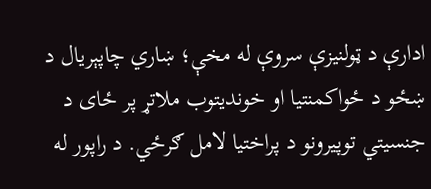ادارې د ټولنیزې سروې له مخې؛ ښاري چاپېریال د ښځو د ځواکمنتیا او خوندیتوب ملاتړ پر ځای د جنسیتي توپیرونو د پراختیا لامل ګرځي. د راپور له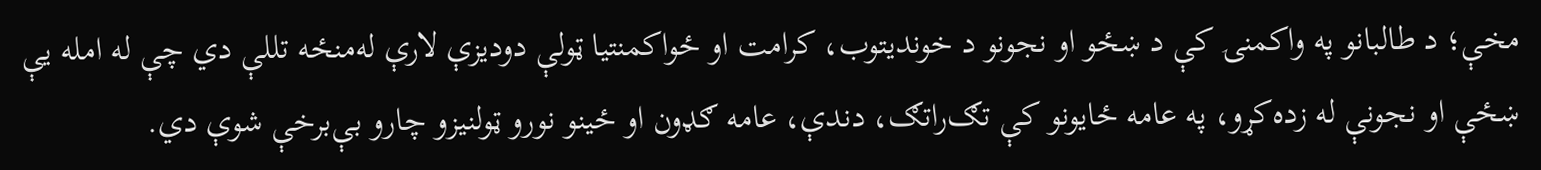مخې؛ د طالبانو په واکمنۍ کې د ښځو او نجونو د خوندیتوب، کرامت او ځواکمنتیا ټولې دودیزې لارې له‌منځه تللې دي چې له امله یې ښځې او نجونې له زده‌کړو، په عامه ځایونو کې تګ‌راتګ، دندې، عامه ګډون او ځینو نورو ټولنیزو چارو بې‌برخې شوې دي.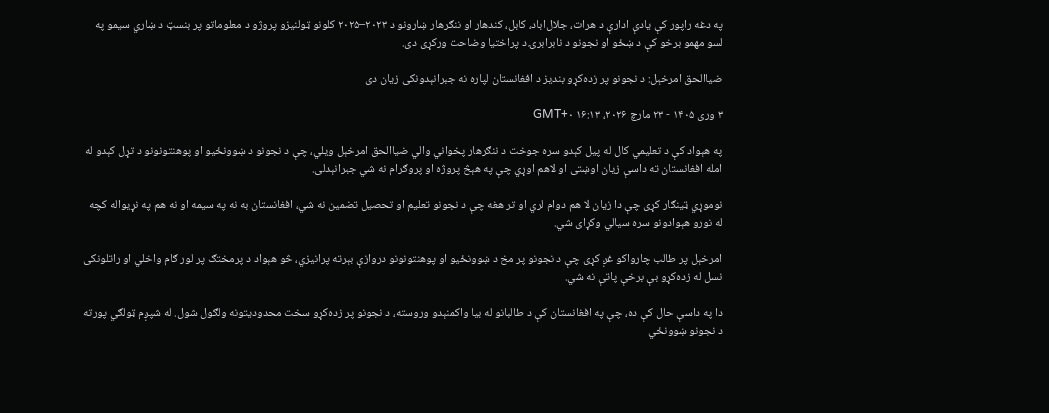په دغه راپور کې یادې ادارې د هرات، جلال‌اباد، کابل، کندهار او ننګرهار ښارونو د ۲۰۲۳–۲۰۲۵ کلونو ټولنیزو پروژو د معلوماتو پر بنسټ د ښاري سیمو په لسو مهمو برخو کې د ښځو او نجونو د نابرابرۍ د پراختیا وضاحت ورکړی دی.

ضیاالحق امرخېل: د نجونو پر زده‌کړو بندیز د افغانستان لپاره نه جبرانېدونکی زیان دی

۳ وری ۱۴۰۵ - ۲۳ مارچ ۲۰۲۶، ۱۶:۱۳ GMT+۰

په هېواد کې د تعلیمي کال له پیل کېدو سره جوخت د ننګرهار پخواني والي ضیاالحق امرخېل ویلي، چې د نجونو د ښوونځیو او پوهنتونونو د تړل کېدو له امله افغانستان ته داسې زیان اوښتی او لاهم اوړي چې په هېڅ پروژه او پروګرام نه شي جبرانېدلی.

نوموړي ټینګار کړی چې دا زیان لا هم دوام لري او تر هغه چې د نجونو تعلیم او تحصیل تضمین نه شي، افغانستان به نه په سیمه او نه هم په نړیواله کچه له نورو هېوادونو سره سیالي وکړای شي.

امرخېل پر طالب چارواکو غږ کړی چې د نجونو پر مخ د ښوونځیو او پوهنتونونو دروازې بېرته پرانیزي، څو هېواد د پرمختګ پر لور ګام واخلي او راتلونکی نسل له زده‌کړو بې برخې پاتې نه شي.

دا په داسې حال کې ده، چې په افغانستان کې د طالبانو له بیا واکمنېدو وروسته، د نجونو پر زده‌کړو سخت محدودیتونه ولګول شول. له شپږم ټولګي پورته د نجونو ښوونځي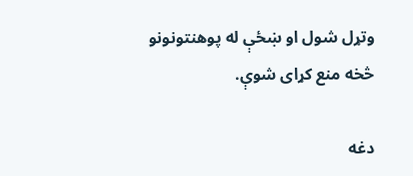وتړل شول او ښځې له پوهنتونونو څخه منع کړای شوې.

دغه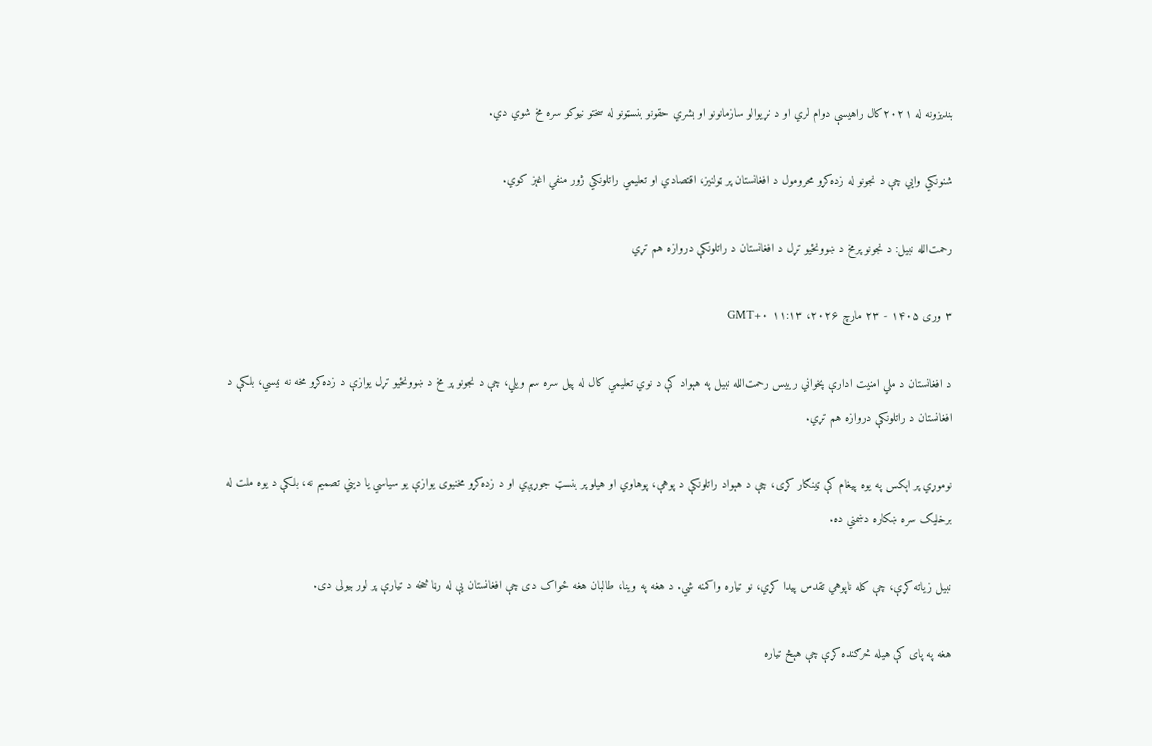بندیزونه له ۲۰۲۱کال راهیسې دوام لري او د نړیوالو سازمانونو او بشري حقونو بنسټونو له سختو نیوکو سره مخ شوي دي.

شنونکي وايي چې د نجونو له زده‌کړو محرومول د افغانستان پر ټولنیز، اقتصادي او تعلیمي راتلونکي ژور منفي اغېز کوي.

رحمت‌الله نبیل: د نجونو پرمخ د ښوونځیو تړل د افغانستان د راتلونکې دروازه هم تړي

۳ وری ۱۴۰۵ - ۲۳ مارچ ۲۰۲۶، ۱۱:۱۳ GMT+۰

د افغانستان د ملي امنیت ادارې پخواني رییس رحمت‌الله نبیل په هېواد کې د نوي تعلیمي کال له پيل سره سم ویلي، چې د نجونو پر مخ د ښوونځیو تړل یوازې د زده‌کړو مخه نه نیسي، بلکې د افغانستان د راتلونکې دروازه هم تړي.

نوموړي پر اېکس په یوه پیغام کې ټینګار کړی، چې د هېواد راتلونکې د پوهې، پوهاوي او هیلو پر بنسټ جوړېږي او د زده‌کړو مخنیوی یوازې یو سیاسي یا دیني تصمیم نه، بلکې د یوه ملت له برخلیک سره ښکاره دښمني ده.

نبیل زیاته کړې، چې کله ناپوهي تقدس پیدا کړي، نو تیاره واکمنه شي. د هغه په وینا، طالبان هغه ځواک دی چې افغانستان یې له رڼا څخه د تیارې پر لور بیولی دی.

هغه په پای کې هیله څرګنده کړې چې هېڅ تیاره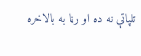تلپاتې نه ده او رڼا به بالاخره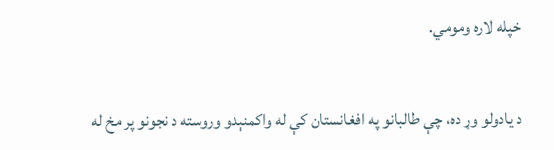خپله لاره ومومي.

د یادولو وړ ده، چې طالبانو په افغانستان کې له واکمنېدو وروسته د نجونو پر مخ له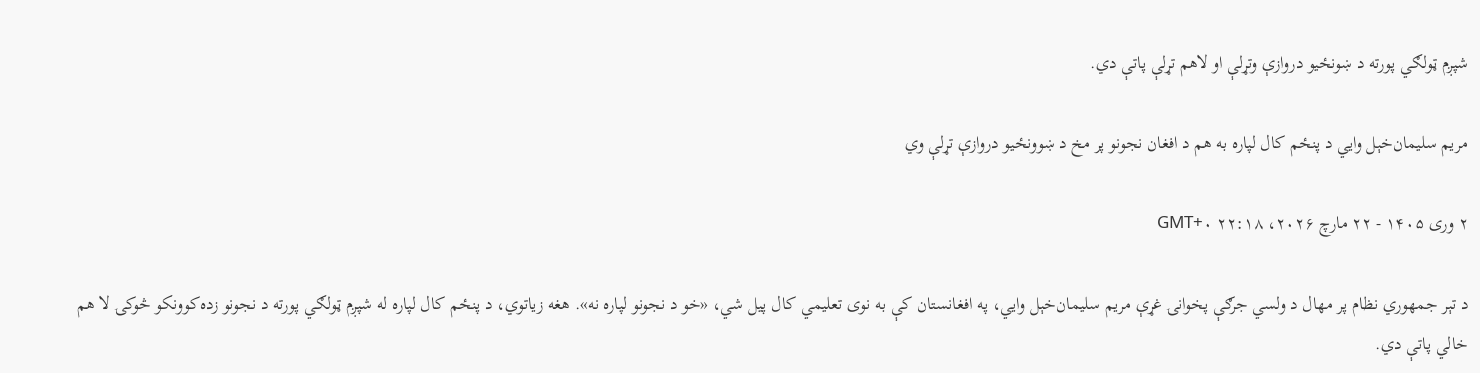شپږم ټولګي پورته د ښونځیو دروازې وتړلې او لاهم تړلې پاتې دي.

مریم سلیمان‌خېل وايي د پنځم کال لپاره به هم د افغان نجونو پر مخ د ښوونځیو دروازې تړلې وي

۲ وری ۱۴۰۵ - ۲۲ مارچ ۲۰۲۶، ۲۲:۱۸ GMT+۰

د تېر جمهوري نظام پر مهال د ولسي جرګې پخوانۍ غړې مریم سلیمان‌خېل وايي، په افغانستان کې به نوی تعلیمي کال پيل شي، «خو د نجونو لپاره نه». هغه زیاتوي، د پنځم کال لپاره له شپږم ټولګي پورته د نجونو زده‌کوونکو څوکۍ لا هم خالي پاتې دي.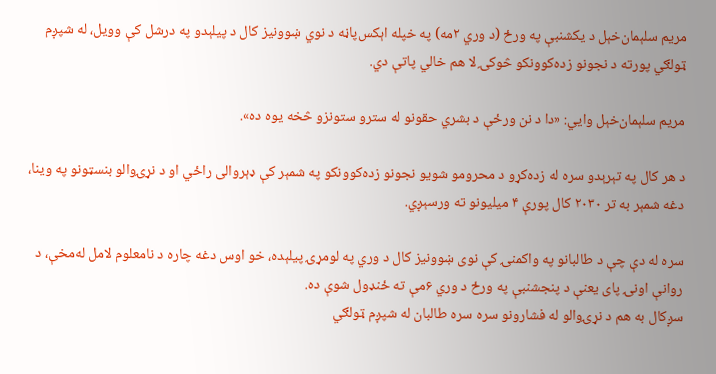مریم سلېمان‌خېل د یکشنبې په ورځ (د وري ۲مه) په خپله اېکس‌پاڼه د نوي ښوونیز کال د پیلېدو په درشل کې وویل، له شپږم ټولګي پورته د نجونو زده‌کوونکو څوکۍ لا هم خالي پاتې دي.

مریم سلېمان‌خېل وايي: «دا د نن ورځې د بشري حقونو له سترو ستونزو څخه یوه ده».

د هر کال په تېرېدو سره له زده‌کړو د محرومو شویو نجونو زده‌کوونکو په شمېر کې ډېروالی راځي او د نړۍوالو بنسټونو په وینا، دغه شمېر به تر ۲۰۳۰ کال پورې ۴ میلیونو ته ورسېږي.

سره له دې چې د طالبانو په واکمنۍ کې نوی ښوونیز کال د وري په لومړۍ پیلېده، خو اوس دغه چاره د نامعلوم لامل له‌مخې، د روانې اونۍ پای یعنې د پنجشنبې په ورځ د وري ۶مې ته ځنډول شوې ده.
سږکال به هم د نړۍوالو له فشارونو سره سره طالبان له شپږم ټولګي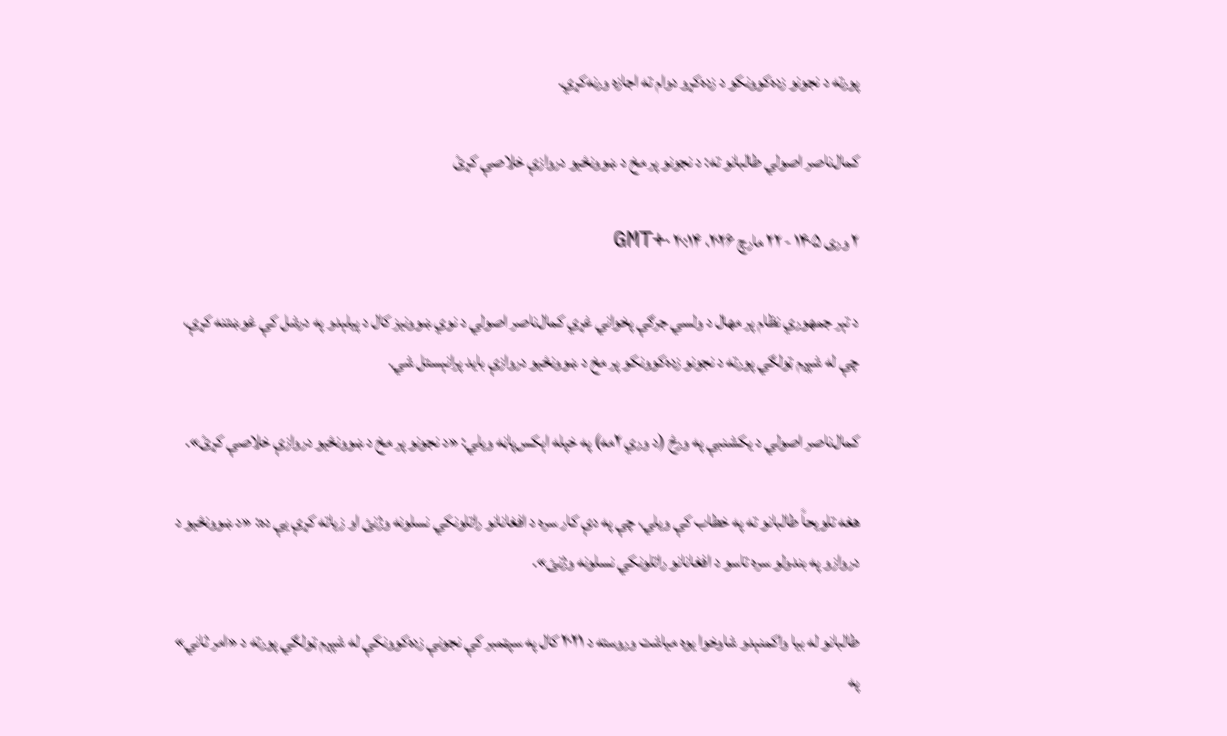پورته د نجونو زده‌کوونکو د زده‌کړو دوام ته اجازه ورنه‌کړي.

کمال‌ناصر اصولي طالبانو ته: د نجونو پر مخ د ښوونځیو دروازې خلاصې کړئ

۲ وری ۱۴۰۵ - ۲۲ مارچ ۲۰۲۶، ۲۰:۱۴ GMT+۰

د تېر جمهوري نظام پر مهال د ولسي جرګې پخواني غړي کمال‌ناصر اصولي د نوي ښوونیز کال د پیلېدو په درشل کې غوښتنه کړې، چې له شپږم ټولګي پورته د نجونو زده‌کوونکو پر مخ د ښوونځيو دروازې باید پرانېستل شي.

کمال‌ناصر اصولي د یکشنبې په ورځ (د وري ۲مه) په خپله اېکس‌پاڼه ویلي: «د نجونو پر مخ د ښوونځیو دروازې خلاصې کړئ».

هغه تلویحاً طالبانو ته په خطاب کې ویلي، چې په دې کار سره د افغانانو راتلونکي نسلونه وژنئ او زیاته کړې یې ده: «د ښوونځیو د دروازو په بندولو سره تاسو د افغانانو راتلونکي نسلونه وژنئ».

طالبانو له بیا واکمنېدو شاوخوا یوه میاشت وروسته د ۲۰۲۱ کال په سپټمبر کې نجونې زده‌کوونکې له شپږم ټولګي پورته د «امر ثاني» په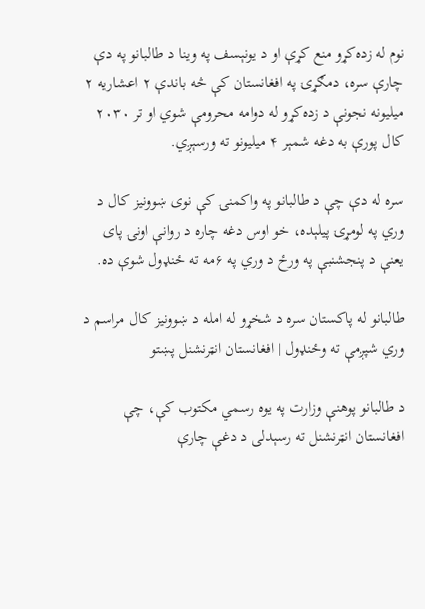نوم له زده‌کړو منع کړې او د یونېسف په وینا د طالبانو په دې چارې سره، دمګړۍ په افغانستان کې څه باندې ۲ اعشاریه ۲ میلیونه نجونې د زده‌کړو له دوامه محرومې شوي او تر ۲۰۳۰ کال پورې به دغه شمېر ۴ میلیونو ته ورسېږي.

سره له دې چې د طالبانو په واکمنۍ کې نوی ښوونیز کال د وري په لومړۍ پیلېده، خو اوس دغه چاره د روانې اونۍ پای یعنې د پنجشنبې په ورځ د وري په ۶مه ته ځنډول شوې ده.

طالبانو له پاکستان سره د شخړو له امله د ښوونیز کال مراسم د وري شپږمې ته وځنډول | افغانستان انټرنشنل پښتو

د طالبانو پوهنې وزارت په یوه رسمي مکتوب کې، چې افغانستان انټرنشنل ته رسېدلی د دغې چارې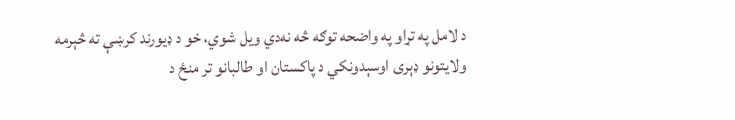د لامل په تړاو په واضحه توګه څه نه‌دي ویل شوي، خو د ډیورند کرښې ته څېرمه ولایتونو ډېری اوسېدونکي د پاکستان او طالبانو تر منځ د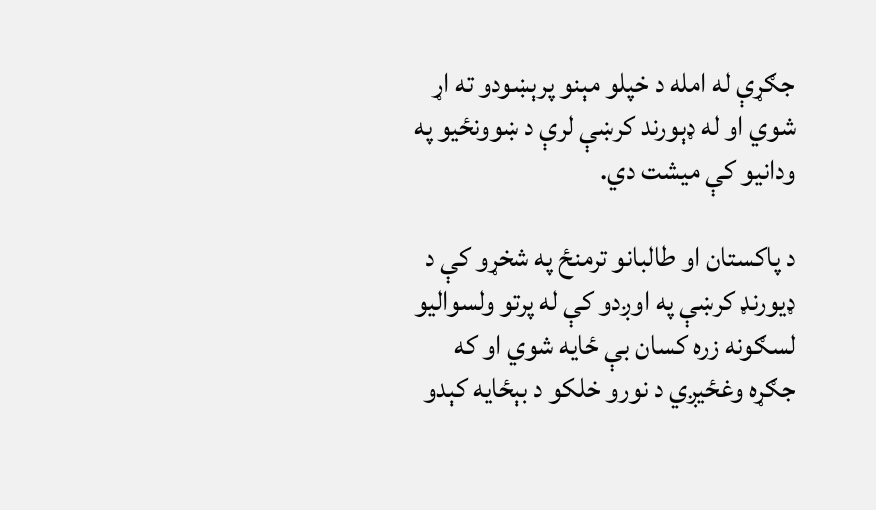جګړې له امله د خپلو مېنو پرېښودو ته اړ شوي او له ډېورند کرښې لرې د ښوونځیو په ودانیو کې میشت دي.

د پاکستان او طالبانو ترمنځ په شخړو کې د ډیورنډ کرښې په اوږدو کې له پرتو ولسوالیو لسګونه زره کسان بې ځایه شوي او که جګړه وغځیږي د نورو خلکو د بېځایه کېدو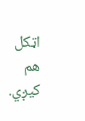اټکل هم کیږي.